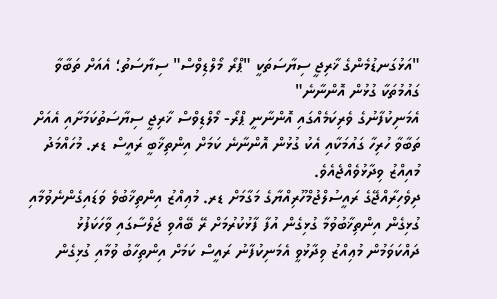"އަޅުގަނޑުމެންގެ ޚާރިޖީ ސިޔާސަތަކީ "ޕްރޯ މޯލްޑިވްސް" ސިޔާސަތު؛ އެއަށް ތަބާވާ ގައުމުތަކާ ގުޅުން އޮންނާނެ"
އެމަނިކުފާނުގެ ވެރިކަމެއްގައި އޮންނާނީ ޕްރޯ- މޯލްޑިވްސް ޚާރިޖީ ސިޔާސަތުކަމަށާއި އެއަށް ތަބާވާ ހުރިހާ ގައުމަކާއި އެކު ގުޅުން އޮންނާނެ ކަމަށް އިންތިޚާބީ ރައީސް ޑރ. މުހައްމަދު މުއިއްޒު ވިދާޅުވެއްޖެއެވެ.
ދިވެހިރާއްޖޭގެ ރައީސުލްޖުމްހޫރިއްޔާގެ މަގާމަށް ޑރ. މުޢިއްޒު އިންތިޚާބުވެ ވަޑައިގެންނެވުމާއި ގުޅިގެން އިންތިޚާބުވުމާ ގުޅިގެން އުފާ ފާޅުކުރުމަށް ރޭ ބޭއްވި ޖަލްސާގައި ވާހަކަފުޅު ދައްކަވަމުން މުޢިއްޒު ވިދާޅުވީ އެމަނިކުފާނު ރައީސް ކަމަށް އިންތިހާބު ވުމާއި ގުޅިގެން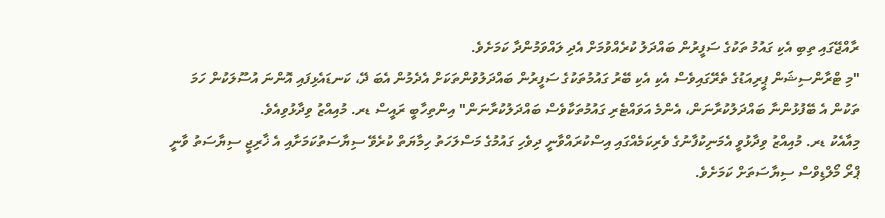ރާއްޖޭގައި ތިބި އެކި ގައުމު ތަކުގެ ސަފީރުން ބައްދަލު ކުރެއްވުމަށް އެދި ލައްވަމުންދާ ކަމަށެވެ.
"މި ޓްރާންސިޝަން ޕީރިއަޑުގެ ތެރޭގައިވެސް އެކި އެކި ބޭރު ގައުމުތަކުގެ ސަފީރުން ބައްދަލުވުންތަކަށް އެދެމުން އެބަ ދޭ، ކަނޑައެޅިފައި އޮންނަ އުސޫލަކުން ހަމަ ތަކުން އެ ބޭފުޅުންނާ ބައްދަލުކުރާނަން، އެންމެ އަވައްޓެރި ގައުމުތަކާވެސް ބައްދަލުކުރާނަން" އިންތިހާބީ ރައީސް ޑރ. މުއިއްޒު ވިދާޅުވިއެވެ.
މިއާއެކު ޑރ. މުއިއްޒު ވިދާޅުވީ އެމަނިކުފާނުގެ ވެރިކަމެއްގައި އިސްކުރައްވާނީ ދިވެހި ގައުމުގެ މަސްލަހަތު ހިމާޔަތް ކުރެވޭ ސިޔާސަތުކަމަށާއި އެ ޚާރިޖީ ސިޔާސަތު ވާނީ ޕްރޯ މޯލްޑިވްސް ސިޔާސަތަށް ކަމަށެވެ.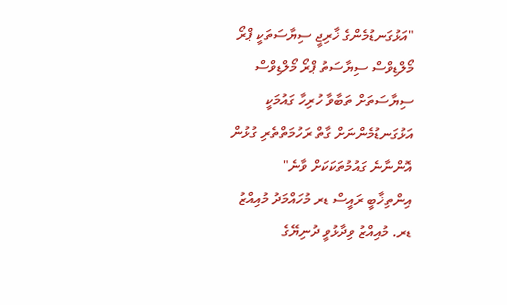"އަޅުގަނޑުމެންގެ ޚާރިޖީ ސިޔާސަތަކީ ޕްރޯ މޯލްޑިވްސް ސިޔާސަތު ޕްރޯ މޯލްޑިވްސް ސިޔާސަތަށް ތަބާވާ ހުރިހާ ގައުމަކީ އަޅުގަނޑުމެންނަށް ގާތް ރަހުމަތްތެރި ގުޅުން އޮންނާނެ ގައުމުތަކަކަށް ވާނެ"
އިންތިޚާބީ ރައީސް ޑރ މުހައްމަދު މުއިއްޒު
ޑރ. މުއިއްޒު ވިދާޅުވީ ދުނިޔޭގެ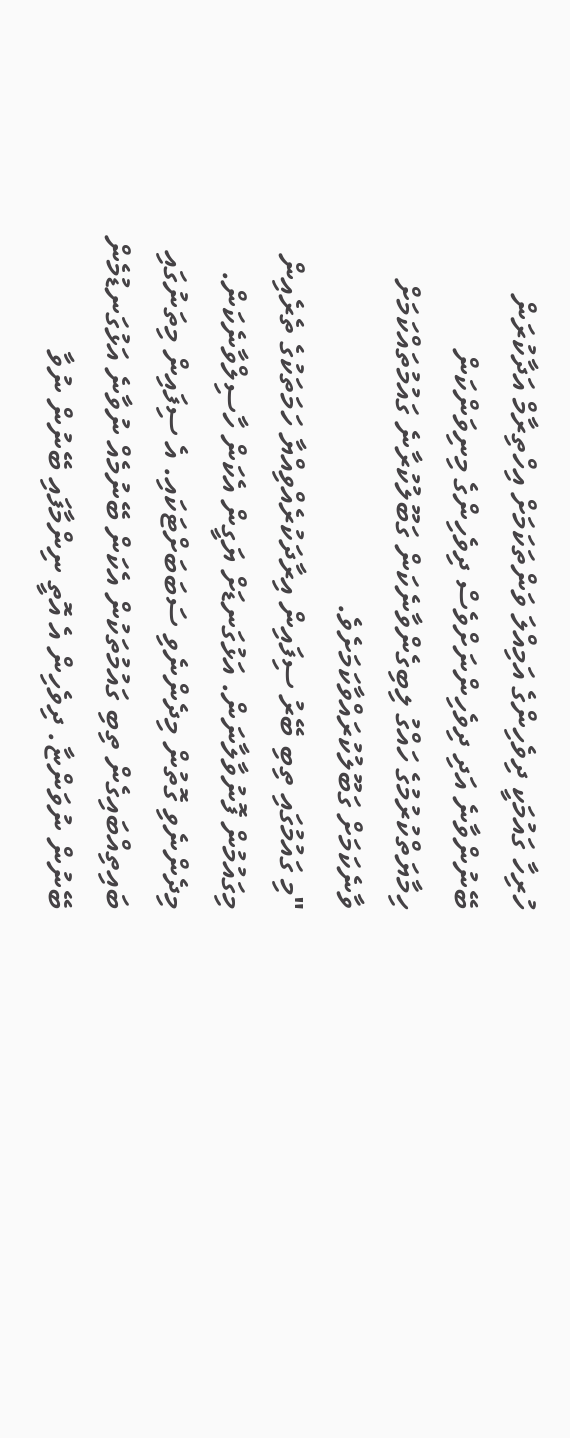ހުރިހާ ގައުމަކީ ދިވެހިންގެ އަމިއްލަ ވަންތަކަމަށް އިހްތިރާމް އަދާކުރަން ބޭނުންވާނެ އަދި ދިވެހިންނަށްވެސް ދިވެހިންގެ މިނިވަންކަން ހިމާޔަތްކުރުމުގެ ހައްގު ލިބިގެންވާނެކަން ގަބޫލުކުރާނެ ގައުމުތައްކަމަށް ވާނެކަމަށް ގަބޫލުކުރައްވާކަމަށެވެ.
"މި ގައުމުގައި ތިބި ބޭރު ސިފައިން އިރާދަކުރެއްވިއްޔާ ހަމަތަކުގެ ތެރެއިން މިގައުމުން ފޮނުވާލާނަން. އަޅުގަނޑަށް ޔަގީން އެކަން ހާސިލްވާނެކަން. މިދެންނެވި ގޮތުން މިދެންނެވި ސަބަބަށްޓަކައި. އެ ސިފައިން މިތަނުގައި ބައިތިއްބައިގެން ތިބި ގައުމުތަކުން އެކަން ބޭނުމެއް ނުވާނެ އަޅުގަނޑުމެން ބޭނުން ނުވަންޏާ. ދިވެހިން އެ އޮތީ ނިންމާފައި ބޭނުން ނުވާ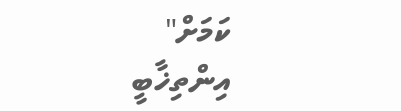ކަމަށް"
އިންތިޚާބީ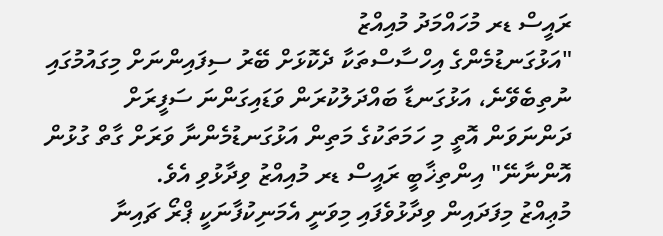ރައީސް ޑރ މުހައްމަދު މުއިއްޒު
"އަޅުގަނޑުމެންގެ އިހްސާސްތަކާ ދެކޮޅަށް ބޭރު ސިފައިންނަށް މިގައުމުގައި ނުތިބެވޭނެ، އަޅުގަނޑާ ބައްދަލުކުރަން ވަޑައިގަންނަ ސަފީރަށް ދަންނަވަން އޮތީ މި ހަމަތަކުގެ މަތިން އަޅުގަނޑުމެންނާ ވަރަށް ގާތް ގުޅުން އޮންނާނޭ" އިންތިޚާބީ ރައީސް ޑރ މުއިއްޒު ވިދާޅުވި އެވެ.
މުޢިއްޒު މިފަދައިން ވިދާޅުވެފައި މިވަނީ އެމަނިކުފާނަކީ ޕްރޯ ޗައިނާ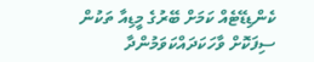ކެންޑިޑޭޓެއް ކަމަށް ބޭރުގެ މީޑިއާ ތަކުން ސިފަކޮށް ވާހަކަދައްކަވަމުންދާ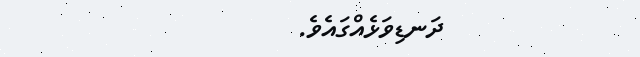ދަނޑިވަޅެއްގައެވެ.